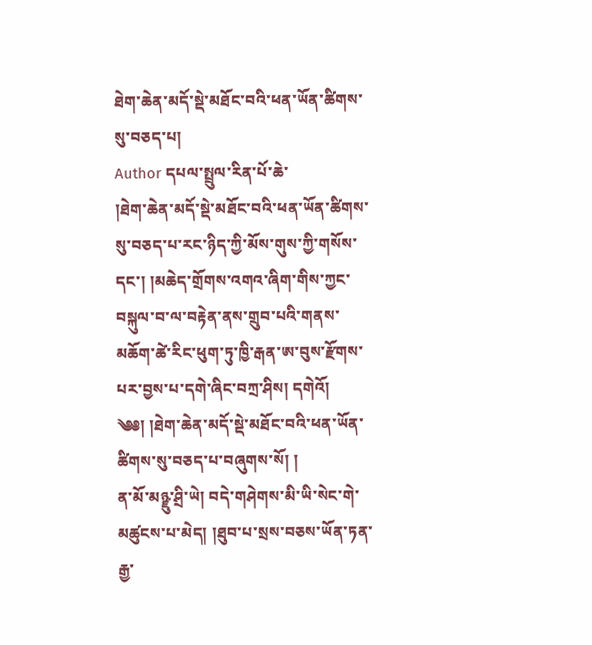ཐེག་ཆེན་མདོ་སྡེ་མཐོང་བའི་ཕན་ཡོན་ཚིགས་སུ་བཅད་པ།
Author དཔལ་སྤྲུལ་རིན་པོ་ཆེ་
།ཐེག་ཆེན་མདོ་སྡེ་མཐོང་བའི་ཕན་ཡོན་ཚིགས་སུ་བཅད་པ་རང་ཉིད་ཀྱི་མོས་གུས་ཀྱི་གསོས་དང་། །མཆེད་གྲོགས་འགའ་ཞིག་གིས་ཀྱང་བསྐུལ་བ་ལ་བརྟེན་ནས་གྲུབ་པའི་གནས་མཆོག་ཚེ་རིང་ཕུག་ཏུ་ཁྱི་རྒན་ཨ་བུས་རྫོགས་པར་བྱས་པ་དགེ་ཞིང་བཀྲ་ཤིས། དགེའོ།
༄༅། །ཐེག་ཆེན་མདོ་སྡེ་མཐོང་བའི་ཕན་ཡོན་ཚིགས་སུ་བཅད་པ་བཞུགས་སོ། །
ན་མོ་མཉྫུ་ཤྲི་ཡེ། བདེ་གཤེགས་མི་ཡི་སེང་གེ་མཚུངས་པ་མེད། །ཐུབ་པ་སྲས་བཅས་ཡོན་ཏན་རྒྱ་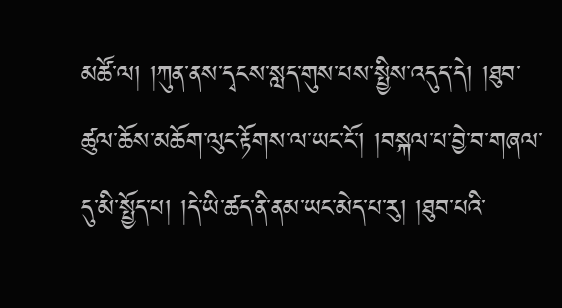མཚོ་ལ། །ཀུན་ནས་དྭངས་སླད་གུས་པས་སྤྱིས་འདུད་དེ། །ཐུབ་ཚུལ་ཆོས་མཆོག་ལུང་རྟོགས་ལ་ཡང་ངོ་། །བསྐལ་པ་བྱེ་བ་གཞལ་དུ་མི་སྤྱོད་པ། །དེ་ཡི་ཚད་ནི་ནམ་ཡང་མེད་པ་རུ། །ཐུབ་པའི་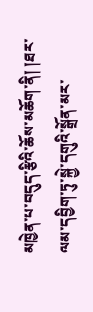མཁྱེན་པ་བདུད་རྩིའི་ཆོས་མཆོག་ནི། །ཐར་ལམ་དབྱིག་ཏུ་སྐྱེ་དགུའི་སྒྲོན་མར་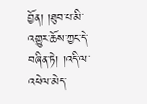བྱོན། །ཐུབ་པ་མི་འགྱུར་ཆོས་ཀྱང་དེ་བཞིན་ཏེ། །འདི་ལ་འཕེལ་མེད་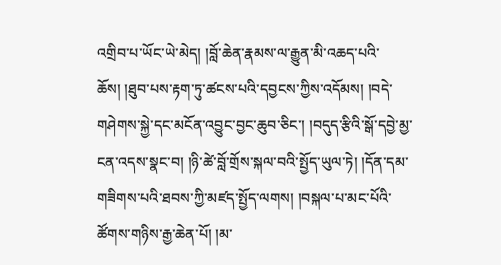འགྲིབ་པ་ཡོང་ཡེ་མེད། །བློ་ཆེན་རྣམས་ལ་རྒྱུན་མི་འཆད་པའི་ཆོས། །ཐུབ་པས་རྟག་ཏུ་ཚངས་པའི་དབྱངས་ཀྱིས་འདོམས། །བདེ་གཤེགས་སྐྱེ་དང་མངོན་འབྱུང་བྱང་ཆུབ་ཅིང་། །བདུད་རྩིའི་སྒོ་དབྱེ་མྱ་ངན་འདས་སྣང་བ། །ཉི་ཚེ་བློ་གྲོས་སྐལ་བའི་སྤྱོད་ཡུལ་ཏེ། །དོན་དམ་གཟིགས་པའི་ཐབས་ཀྱི་མཛད་སྤྱོད་ལགས། །བསྐལ་པ་མང་པོའི་ཚོགས་གཉིས་རྒྱ་ཆེན་པོ། །མ་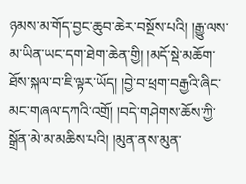ཉམས་མ་གོད་བྱང་ཆུབ་ཆེར་བསྔོས་པའི། །རྒྱུ་ལས་མ་ཡིན་ཡང་དག་ཐེག་ཆེན་གྱི། །མདོ་སྡེ་མཆོག་ཐོས་སྐལ་བ་ཇི་ལྟར་ཡོད། །བྱེ་བ་ཕྲག་བརྒྱའི་ཞིང་མང་གཞལ་དཀའི་འགྲོ། །བདེ་གཤེགས་ཆོས་ཀྱི་སྒྲོན་མེ་མ་མཆིས་པའི། །མུན་ནས་མུན་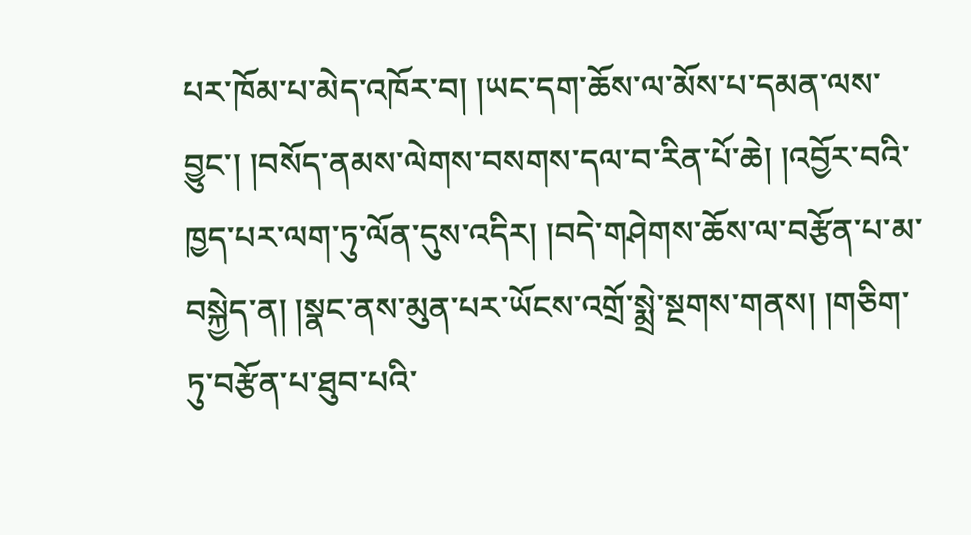པར་ཁོམ་པ་མེད་འཁོར་བ། །ཡང་དག་ཆོས་ལ་མོས་པ་དམན་ལས་བྱུང་། །བསོད་ནམས་ལེགས་བསགས་དལ་བ་རིན་པོ་ཆེ། །འབྱོར་བའི་ཁྱད་པར་ལག་ཏུ་ལོན་དུས་འདིར། །བདེ་གཤེགས་ཆོས་ལ་བརྩོན་པ་མ་བསྐྱེད་ན། །སྣང་ནས་མུན་པར་ཡོངས་འགྲོ་སྨྲེ་སྔགས་གནས། །གཅིག་ཏུ་བརྩོན་པ་ཐུབ་པའི་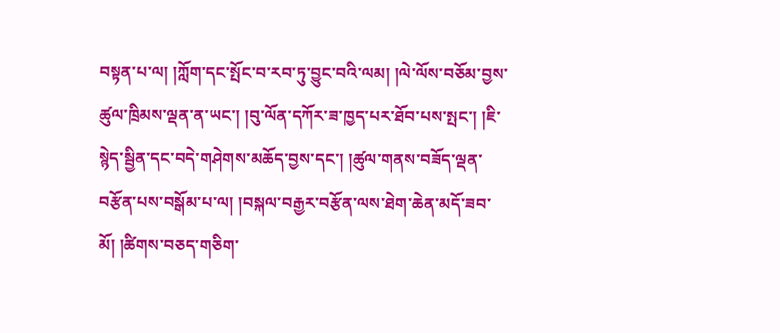བསྟན་པ་ལ། །ཀློག་དང་སྤོང་བ་རབ་ཏུ་བྱུང་བའི་ལམ། །ལེ་ལོས་བཅོམ་བྱས་ཚུལ་ཁྲིམས་ལྡན་ན་ཡང་། །བུ་ལོན་དཀོར་ཟ་ཁྱད་པར་ཐོབ་པས་སྤང་། །ཇི་སྙེད་སྦྱིན་དང་བདེ་གཤེགས་མཆོད་བྱས་དང་། །ཚུལ་གནས་བཟོད་ལྡན་བརྩོན་པས་བསྒོམ་པ་ལ། །བསྐལ་བརྒྱར་བརྩོན་ལས་ཐེག་ཆེན་མདོ་ཟབ་མོ། །ཚིགས་བཅད་གཅིག་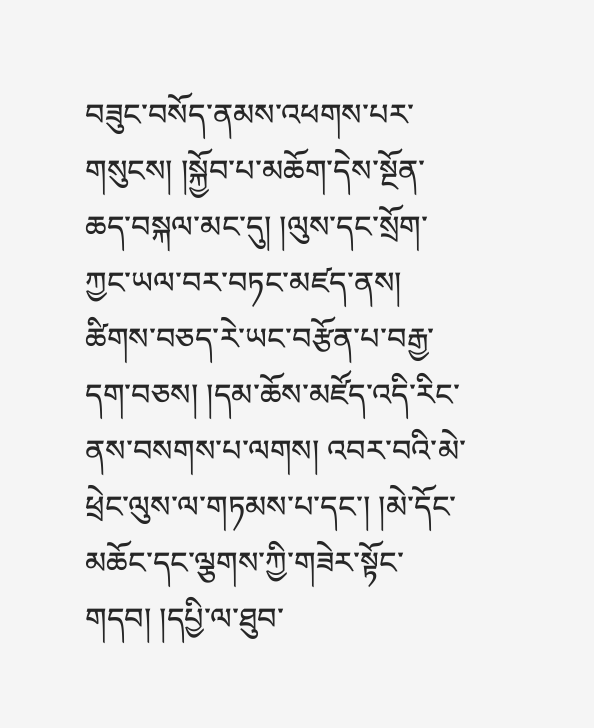བཟུང་བསོད་ནམས་འཕགས་པར་གསུངས། །སྐྱོབ་པ་མཆོག་དེས་སྔོན་ཆད་བསྐལ་མང་དུ། །ལུས་དང་སྲོག་ཀྱང་ཡལ་བར་བཏང་མཛད་ནས། ཚིགས་བཅད་རེ་ཡང་བརྩོན་པ་བརྒྱ་དག་བཅས། །དམ་ཆོས་མཛོད་འདི་རིང་ནས་བསགས་པ་ལགས། འབར་བའི་མེ་ཕྲེང་ལུས་ལ་གཏམས་པ་དང་། །མེ་དོང་མཆོང་དང་ལྕགས་ཀྱི་གཟེར་སྟོང་གདབ། །དཔྱི་ལ་ཐུབ་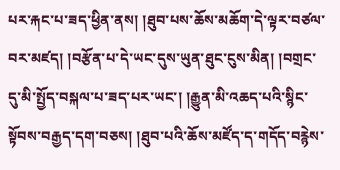པར་རྐང་པ་ཟད་ཕྱིན་ནས། །ཐུབ་པས་ཆོས་མཆོག་དེ་ལྟར་བཙལ་བར་མཛད། །བརྩོན་པ་དེ་ཡང་དུས་ཡུན་ཐུང་ངུས་མིན། །བགྲང་དུ་མི་སྤྱོད་བསྐལ་པ་ཟད་པར་ཡང་། །རྒྱུན་མི་འཆད་པའི་སྙིང་སྟོབས་བརྒྱད་དག་བཅས། །ཐུབ་པའི་ཆོས་མཛོད་ད་གདོད་བརྙེས་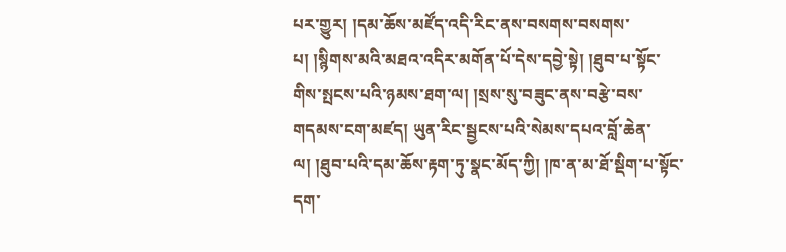པར་གྱུར། །དམ་ཆོས་མཛོད་འདི་རིང་ནས་བསགས་བསགས་པ། །སྙིགས་མའི་མཐའ་འདིར་མགོན་པོ་དེས་དབྱེ་སྟེ། །ཐུབ་པ་སྟོང་གིས་སྤངས་པའི་ཉམས་ཐག་ལ། །སྲས་སུ་བཟུང་ནས་བརྩེ་བས་གདམས་ངག་མཛད། ཡུན་རིང་སྦྱངས་པའི་སེམས་དཔའ་བློ་ཆེན་ལ། །ཐུབ་པའི་དམ་ཆོས་རྟག་ཏུ་སྣང་མོད་ཀྱི། །ཁ་ན་མ་ཐོ་སྡིག་པ་སྟོང་དག་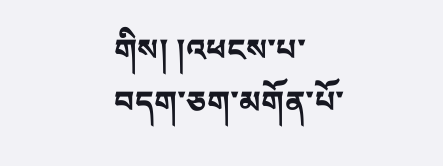གིས། །འཕངས་པ་བདག་ཅག་མགོན་པོ་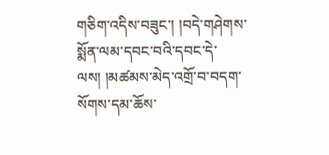གཅིག་འདིས་བཟུང་། །བདེ་གཤེགས་སྨོན་ལམ་དབང་བའི་དབང་དེ་ལས། །མཚམས་མེད་འགྲོ་བ་བདག་སོགས་དམ་ཆོས་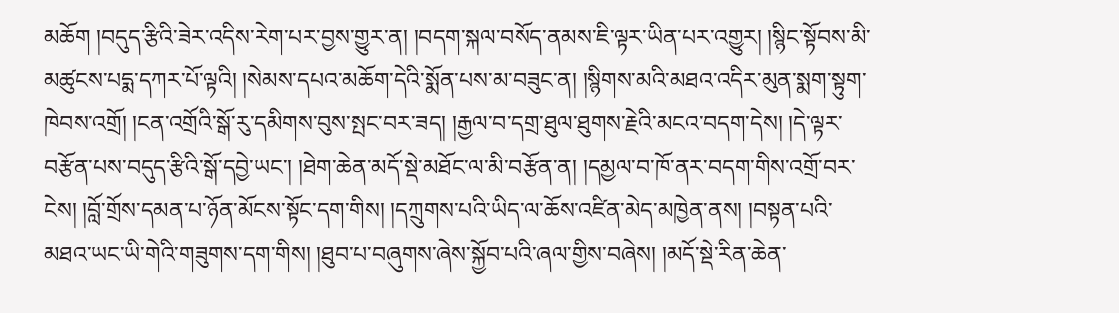མཆོག །བདུད་རྩིའི་ཟེར་འདིས་རེག་པར་བྱས་གྱུར་ན། །བདག་སྐལ་བསོད་ནམས་ཇི་ལྟར་ཡིན་པར་འགྱུར། །སྙིང་སྟོབས་མི་མཚུངས་པདྨ་དཀར་པོ་ལྟའི། །སེམས་དཔའ་མཆོག་དེའི་སྨོན་པས་མ་བཟུང་ན། །སྙིགས་མའི་མཐའ་འདིར་མུན་སྨག་སྟུག་ཁེབས་འགྲོ། །ངན་འགྲོའི་སྒོ་རུ་དམིགས་བུས་སྤང་བར་ཟད། །རྒྱལ་བ་དགྲ་ཐུལ་ཐུགས་རྗེའི་མངའ་བདག་དེས། །དེ་ལྟར་བརྩོན་པས་བདུད་རྩིའི་སྒོ་དབྱེ་ཡང་། །ཐེག་ཆེན་མདོ་སྡེ་མཐོང་ལ་མི་བརྩོན་ན། །དམྱལ་བ་ཁོ་ནར་བདག་གིས་འགྲོ་བར་ངེས། །བློ་གྲོས་དམན་པ་ཉོན་མོངས་སྟོང་དག་གིས། །དཀྲུགས་པའི་ཡིད་ལ་ཆོས་འཛིན་མེད་མཁྱེན་ནས། །བསྟན་པའི་མཐའ་ཡང་ཡི་གེའི་གཟུགས་དག་གིས། །ཐུབ་པ་བཞུགས་ཞེས་སྐྱོབ་པའི་ཞལ་གྱིས་བཞེས། །མདོ་སྡེ་རིན་ཆེན་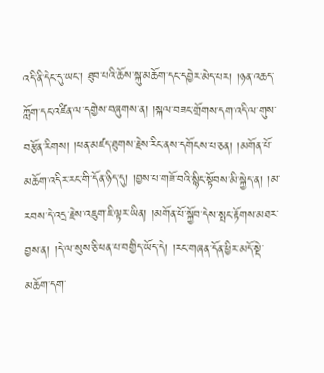འདི་ནི་དེང་དུ་ཡང་། ཐུབ་པའི་ཆོས་སྐུ་མཆོག་དང་དབྱེར་མེད་པར། །ཉན་འཆད་ཀློག་དང་འཛིན་ལ་དགྱེས་བཞུགས་ན། །སྐལ་བཟང་གྲོགས་དག་འདི་ལ་གུས་བརྩོན་རིགས། །ཕན་མཛད་ཐུགས་རྗེས་རིང་ནས་དགོངས་པ་ཅན། །མགོན་པོ་མཆོག་འདིར་རང་གི་དོན་ཉིད་དུ། །བྱས་པ་གཟོ་བའི་སྙིང་སྟོབས་མི་སྐྱེད་ན། །མ་རབས་དེ་འདྲ་རྗེས་འཇུག་ཇི་ལྟར་ཡིན། །མགོན་པོ་སྐྱོབ་དེས་སྤང་རྟོགས་མཐར་བྱས་ན། །དེ་ལ་སུས་ཅི་ཕན་པ་བགྱིད་ཡོད་དེ། །རང་གཞན་དོན་ཕྱིར་མདོ་སྡེ་མཆོག་དག་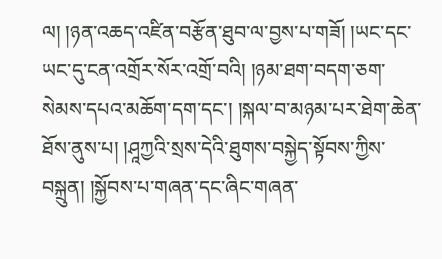ལ། །ཉན་འཆད་འཛིན་བརྩོན་ཐུབ་ལ་བྱས་པ་གཟོ། །ཡང་དང་ཡང་དུ་ངན་འགྲོར་སོར་འགྲོ་བའི། །ཉམ་ཐག་བདག་ཅག་སེམས་དཔའ་མཆོག་དག་དང་། །སྐལ་བ་མཉམ་པར་ཐེག་ཆེན་ཐོས་ནུས་པ། །ཤཱཀྱའི་སྲས་དེའི་ཐུགས་བསྐྱེད་སྟོབས་ཀྱིས་བསྐྲུན། །སྐྱོབས་པ་གཞན་དང་ཞིང་གཞན་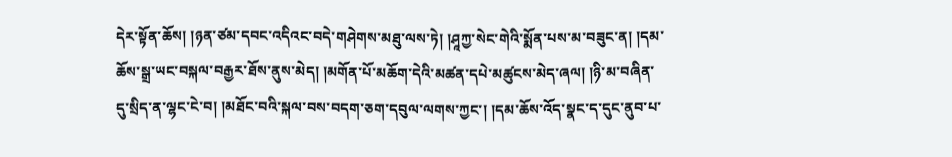དེར་སྟོན་ཆོས། །ཉན་ཙམ་དབང་འདིའང་བདེ་གཤེགས་མཐུ་ལས་ཏེ། །ཤཱཀྱ་སེང་གེའི་སྨོན་པས་མ་བཟུང་ན། །དམ་ཆོས་སྒྲ་ཡང་བསྐལ་བརྒྱར་ཐོས་ནུས་མེད། །མགོན་པོ་མཆོག་དེའི་མཚན་དཔེ་མཚུངས་མེད་ཞལ། །ཉི་མ་བཞིན་དུ་སྲིད་ན་ལྷང་ངེ་བ། །མཐོང་བའི་སྐལ་བས་བདག་ཅག་དབུལ་ལགས་ཀྱང་། །དམ་ཆོས་འོད་སྣང་ད་དུང་ནུབ་པ་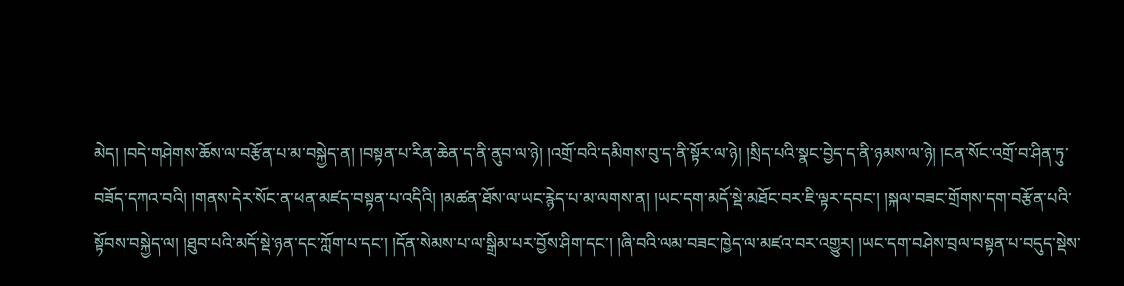མེད། །བདེ་གཤེགས་ཆོས་ལ་བརྩོན་པ་མ་བསྐྱེད་ན། །བསྟན་པ་རིན་ཆེན་ད་ནི་ནུབ་ལ་ཉེ། །འགྲོ་བའི་དམིགས་བུ་ད་ནི་སྟོར་ལ་ཉེ། །སྲིད་པའི་སྣང་བྱེད་ད་ནི་ཉམས་ལ་ཉེ། །ངན་སོང་འགྲོ་བ་ཤིན་ཏུ་བཟོད་དཀའ་བའི། །གནས་དེར་སོང་ན་ཕན་མཛད་བསྟན་པ་འདིའི། །མཚན་ཐོས་ལ་ཡང་རྙེད་པ་མ་ལགས་ན། །ཡང་དག་མདོ་སྡེ་མཐོང་བར་ཇི་ལྟར་དབང་། །སྐལ་བཟང་གྲོགས་དག་བརྩོན་པའི་སྟོབས་བསྐྱེད་ལ། །ཐུབ་པའི་མདོ་སྡེ་ཉན་དང་ཀློག་པ་དང་། །དོན་སེམས་པ་ལ་སྒྲིམ་པར་བྱོས་ཤིག་དང་། །ཞི་བའི་ལམ་བཟང་ཁྱེད་ལ་མཛའ་བར་འགྱུར། །ཡང་དག་བཤེས་བྲལ་བསྟན་པ་བདུད་སྡེས་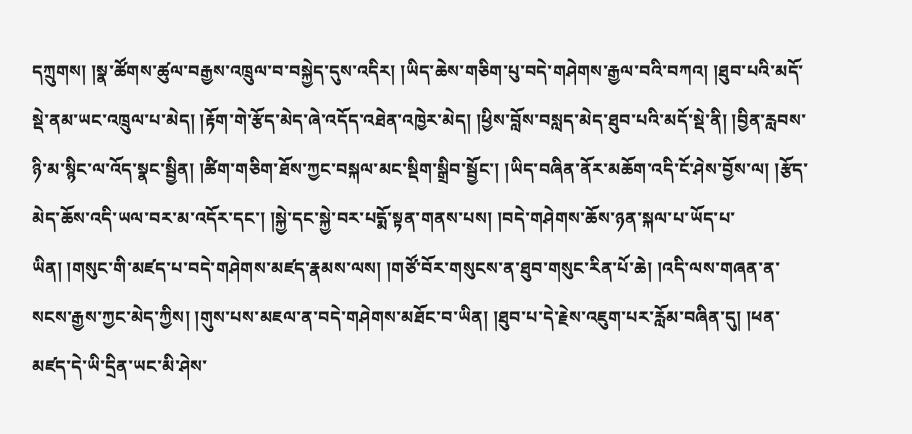དཀྲུགས། །སྣ་ཚོགས་ཚུལ་བརྒྱས་འཁྲུལ་བ་བསྐྱེད་དུས་འདིར། །ཡིད་ཆེས་གཅིག་པུ་བདེ་གཤེགས་རྒྱལ་བའི་བཀའ། །ཐུབ་པའི་མདོ་སྡེ་ནམ་ཡང་འཁྲུལ་པ་མེད། །རྟོག་གེ་རྩོད་མེད་ཞེ་འདོད་འཐེན་འཁྱེར་མེད། །ཕྱིས་བློས་བསླད་མེད་ཐུབ་པའི་མདོ་སྡེ་ནི། །བྱིན་རླབས་ཉི་མ་སྙིང་ལ་འོད་སྣང་སྦྱིན། །ཚིག་གཅིག་ཐོས་ཀྱང་བསྐལ་མང་སྡིག་སྒྲིབ་སྦྱོང་། །ཡིད་བཞིན་ནོར་མཆོག་འདི་ངོ་ཤེས་བྱོས་ལ། །རྩོད་མེད་ཆོས་འདི་ཡལ་བར་མ་འདོར་དང་། །སྐྱེ་དང་སྐྱེ་བར་པདྨོ་སྟན་གནས་པས། །བདེ་གཤེགས་ཆོས་ཉན་སྐལ་པ་ཡོད་པ་ཡིན། །གསུང་གི་མཛད་པ་བདེ་གཤེགས་མཛད་རྣམས་ལས། །གཙོ་བོར་གསུངས་ན་ཐུབ་གསུང་རིན་པོ་ཆེ། །འདི་ལས་གཞན་ན་སངས་རྒྱས་ཀྱང་མེད་ཀྱིས། །གུས་པས་མཇལ་ན་བདེ་གཤེགས་མཐོང་བ་ཡིན། །ཐུབ་པ་དེ་རྗེས་འཇུག་པར་རློམ་བཞིན་དུ། །ཕན་མཛད་དེ་ཡི་དྲིན་ཡང་མི་ཤེས་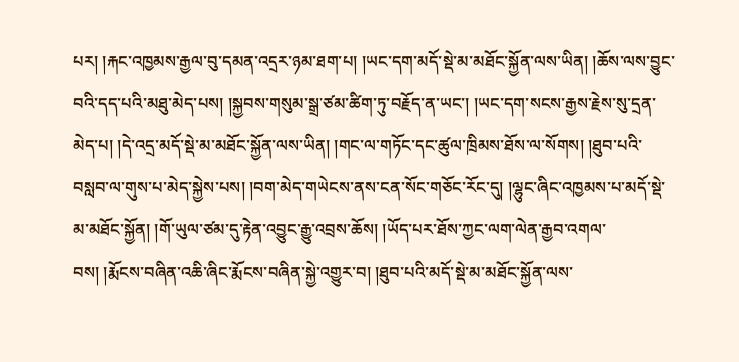པར། །རྐང་འཁྱམས་རྒྱལ་བུ་དམན་འདྲར་ཉམ་ཐག་པ། །ཡང་དག་མདོ་སྡེ་མ་མཐོང་སྐྱོན་ལས་ཡིན། །ཆོས་ལས་བྱུང་བའི་དད་པའི་མཐུ་མེད་པས། །སྐྱབས་གསུམ་སྒྲ་ཙམ་ཚིག་ཏུ་བརྗོད་ན་ཡང་། །ཡང་དག་སངས་རྒྱས་རྗེས་སུ་དྲན་མེད་པ། །དེ་འདྲ་མདོ་སྡེ་མ་མཐོང་སྐྱོན་ལས་ཡིན། །གང་ལ་གཏོང་དང་ཚུལ་ཁྲིམས་ཐོས་ལ་སོགས། །ཐུབ་པའི་བསླབ་ལ་གུས་པ་མེད་སྐྱེས་པས། །བག་མེད་གཡེངས་ནས་ངན་སོང་གཅོང་རོང་དུ། །ལྷུང་ཞིང་འཁྱམས་པ་མདོ་སྡེ་མ་མཐོང་སྐྱོན། །གོ་ཡུལ་ཙམ་དུ་རྟེན་འབྱུང་རྒྱུ་འབྲས་ཆོས། །ཡོད་པར་ཐོས་ཀྱང་ལག་ལེན་རྒྱབ་འགལ་བས། །རྨོངས་བཞིན་འཆི་ཞིང་རྨོངས་བཞིན་སྐྱེ་འགྱུར་བ། །ཐུབ་པའི་མདོ་སྡེ་མ་མཐོང་སྐྱོན་ལས་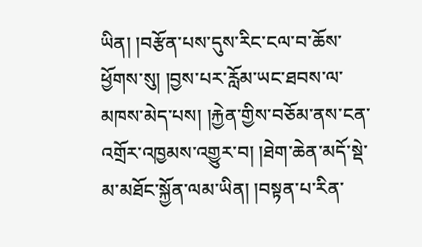ཡིན། །བརྩོན་པས་དུས་རིང་ངལ་བ་ཆོས་ཕྱོགས་སུ། །བྱས་པར་རློམ་ཡང་ཐབས་ལ་མཁས་མེད་པས། །རྐྱེན་གྱིས་བཅོམ་ནས་ངན་འགྲོར་འཁྱམས་འགྱུར་བ། །ཐེག་ཆེན་མདོ་སྡེ་མ་མཐོང་སྐྱོན་ལམ་ཡིན། །བསྟན་པ་རིན་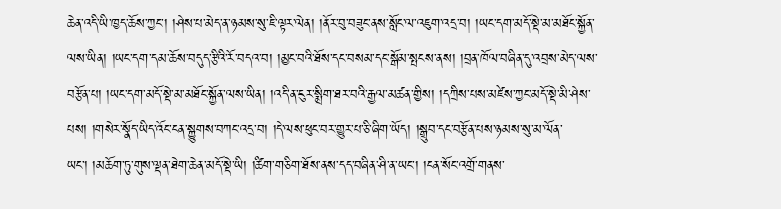ཆེན་འདི་ཡི་ཁྱད་ཆོས་ཀྱང་། །ཤེས་པ་མེད་ན་ཉམས་སུ་ཇི་ལྟར་ལེན། །ནོར་བུ་བཟུང་ནས་སློང་ལ་འཇུག་འདྲ་བ། །ཡང་དག་མདོ་སྡེ་མ་མཐོང་སྐྱོན་ལས་ཡིན། །ཡང་དག་དམ་ཆོས་བདུད་རྩིའི་རོ་བདའ་བ། །མྱང་བའི་ཐོས་དང་བསམ་དང་སྒོམ་སྤངས་ནས། །བྲན་ཁོལ་བཞིན་དུ་འབྲས་མེད་ལས་བརྩོན་པ། །ཡང་དག་མདོ་སྡེ་མ་མཐོང་སྐྱོན་ལས་ཡིན། །འདི་ན་ངུར་སྨྲིག་ཐར་བའི་རྒྱལ་མཚན་གྱིས། །དཀྲིས་པས་མཛེས་ཀྱང་མདོ་སྡེ་མི་ཤེས་པས། །གསེར་སྣོད་ཡིད་འོང་ངན་སྐྱུགས་བཀང་འདྲ་བ། །དེ་ལས་ཕུང་བར་གྱུར་པ་ཅི་ཞིག་ཡོད། །སྒྲུབ་དང་བརྩོན་པས་ཉམས་སུ་མ་ལོན་ཡང་། །མཆོག་ཏུ་གུས་ལྡན་ཐེག་ཆེན་མདོ་སྡེ་ཡི། །ཚིག་གཅིག་ཐོས་ནས་དད་བཞིན་ཤི་ན་ཡང་། །ངན་སོང་འགྲོ་གནས་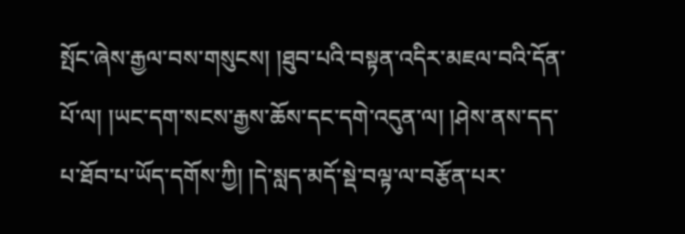སྤོང་ཞེས་རྒྱལ་བས་གསུངས། །ཐུབ་པའི་བསྟན་འདིར་མཇལ་བའི་དོན་པོ་ལ། །ཡང་དག་སངས་རྒྱས་ཆོས་དང་དགེ་འདུན་ལ། །ཤེས་ནས་དད་པ་ཐོབ་པ་ཡོད་དགོས་ཀྱི། །དེ་སླད་མདོ་སྡེ་བལྟ་ལ་བརྩོན་པར་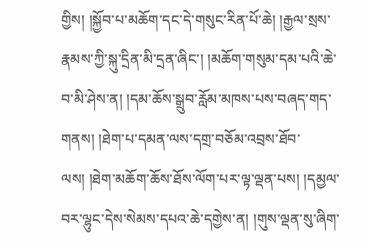གྱིས། །སྐྱོབ་པ་མཆོག་དང་དེ་གསུང་རིན་པོ་ཆེ། །རྒྱལ་སྲས་རྣམས་ཀྱི་སྐུ་དྲིན་མི་དྲན་ཞིང་། །མཆོག་གསུམ་དམ་པའི་ཆེ་བ་མི་ཤེས་ན། །དམ་ཆོས་སྒྲུབ་རློམ་མཁས་པས་བཞད་གད་གནས། །ཐེག་པ་དམན་ལས་དགྲ་བཅོམ་འབྲས་ཐོབ་ལས། །ཐེག་མཆོག་ཆོས་ཐོས་ལོག་པར་ལྟ་ལྡན་པས། །དམྱལ་བར་ལྷུང་དེས་སེམས་དཔའ་ཆེ་དགྱེས་ན། །གུས་ལྡན་སུ་ཞིག་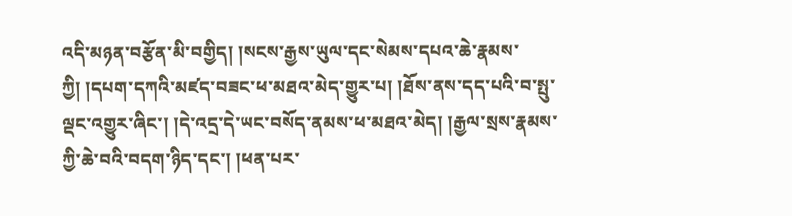འདི་མཉན་བརྩོན་མི་བགྱིད། །སངས་རྒྱས་ཡུལ་དང་སེམས་དཔའ་ཆེ་རྣམས་ཀྱི། །དཔག་དཀའི་མཛད་བཟང་ཕ་མཐའ་མེད་གྱུར་པ། །ཐོས་ནས་དད་པའི་བ་སྤུ་ལྡང་འགྱུར་ཞིང་། །དེ་འདྲ་དེ་ཡང་བསོད་ནམས་ཕ་མཐའ་མེད། །རྒྱལ་སྲས་རྣམས་ཀྱི་ཆེ་བའི་བདག་ཉིད་དང་། །ཕན་པར་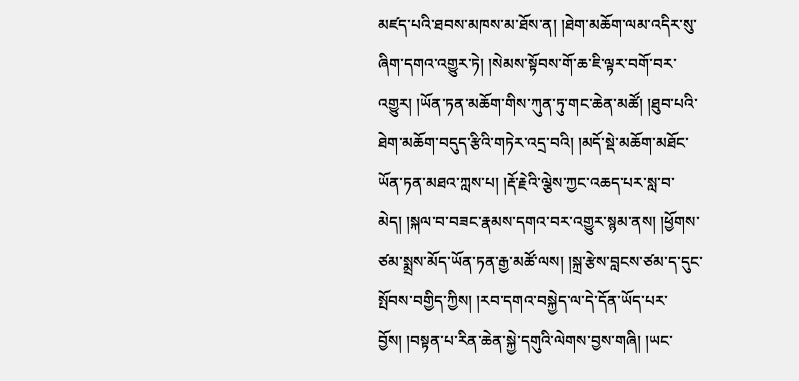མཛད་པའི་ཐབས་མཁས་མ་ཐོས་ན། །ཐེག་མཆོག་ལམ་འདིར་སུ་ཞིག་དགའ་འགྱུར་ཏེ། །སེམས་སྟོབས་གོ་ཆ་ཇི་ལྟར་བགོ་བར་འགྱུར། །ཡོན་ཏན་མཆོག་གིས་ཀུན་ཏུ་གང་ཆེན་མཚོ། །ཐུབ་པའི་ཐེག་མཆོག་བདུད་རྩིའི་གཏེར་འདྲ་བའི། །མདོ་སྡེ་མཆོག་མཐོང་ཡོན་ཏན་མཐའ་ཀླས་པ། །རྡོ་རྗེའི་ལྕེས་ཀྱང་འཆད་པར་སླ་བ་མེད། །སྐལ་བ་བཟང་རྣམས་དགའ་བར་འགྱུར་སྙམ་ནས། །ཕྱོགས་ཙམ་སྨྲས་མོད་ཡོན་ཏན་རྒྱ་མཚོ་ལས། །སྐྲ་རྩེས་བླངས་ཙམ་ད་དུང་སྤོབས་བགྱིད་ཀྱིས། །རབ་དགའ་བསྐྱེད་ལ་དེ་དོན་ཡོད་པར་བྱོས། །བསྟན་པ་རིན་ཆེན་སྐྱེ་དགུའི་ལེགས་བྱས་གཞི། །ཡང་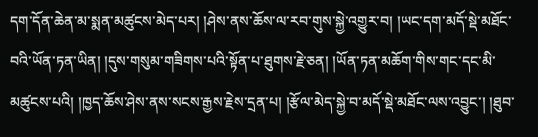དག་དོན་ཆེན་མ་སྨན་མཚུངས་མེད་པར། །ཤེས་ནས་ཆོས་ལ་རབ་གུས་སྐྱེ་འགྱུར་བ། །ཡང་དག་མདོ་སྡེ་མཐོང་བའི་ཡོན་ཏན་ཡིན། །དུས་གསུམ་གཟིགས་པའི་སྟོན་པ་ཐུགས་རྗེ་ཅན། །ཡོན་ཏན་མཆོག་གིས་གང་དང་མི་མཚུངས་པའི། །ཁྱད་ཆོས་ཤེས་ནས་སངས་རྒྱས་རྗེས་དྲན་པ། །རྩོལ་མེད་སྐྱེ་བ་མདོ་སྡེ་མཐོང་ལས་འབྱུང་། །ཐུབ་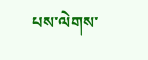པས་ལེགས་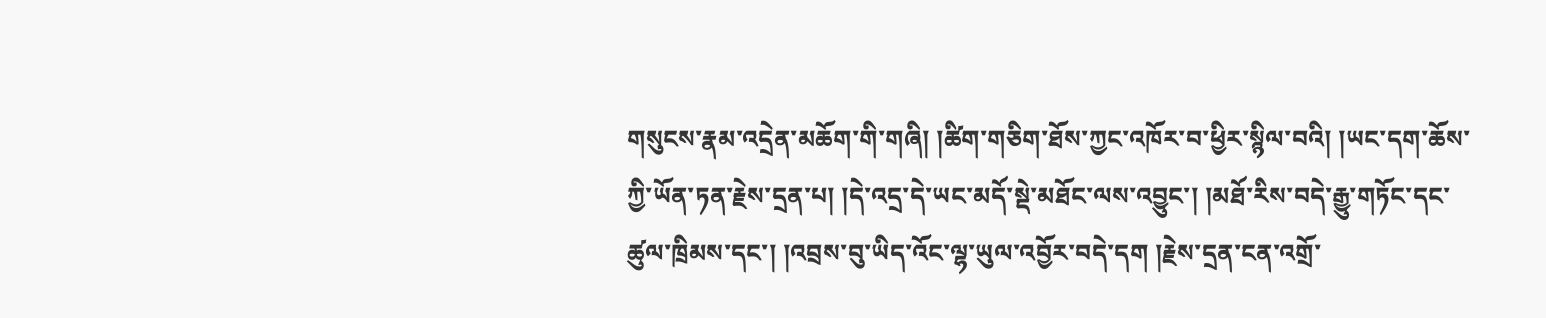གསུངས་རྣམ་འདྲེན་མཆོག་གི་གཞི། །ཚིག་གཅིག་ཐོས་ཀྱང་འཁོར་བ་ཕྱིར་སྙིལ་བའི། །ཡང་དག་ཆོས་ཀྱི་ཡོན་ཏན་རྗེས་དྲན་པ། །དེ་འདྲ་དེ་ཡང་མདོ་སྡེ་མཐོང་ལས་འབྱུང་། །མཐོ་རིས་བདེ་རྒྱུ་གཏོང་དང་ཚུལ་ཁྲིམས་དང་། །འབྲས་བུ་ཡིད་འོང་ལྷ་ཡུལ་འབྱོར་བདེ་དག །རྗེས་དྲན་ངན་འགྲོ་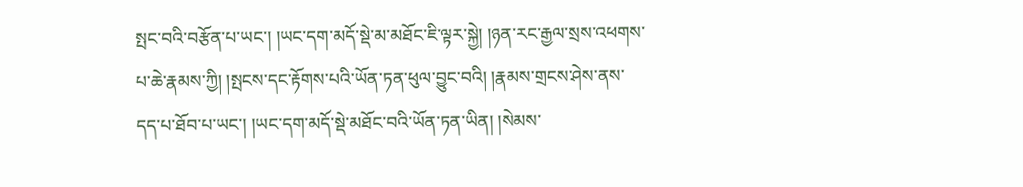སྤང་བའི་བརྩོན་པ་ཡང་། །ཡང་དག་མདོ་སྡེ་མ་མཐོང་ཇི་ལྟར་སྐྱེ། །ཉན་རང་རྒྱལ་སྲས་འཕགས་པ་ཆེ་རྣམས་ཀྱི། །སྤངས་དང་རྟོགས་པའི་ཡོན་ཏན་ཕུལ་བྱུང་བའི། །རྣམས་གྲངས་ཤེས་ནས་དད་པ་ཐོབ་པ་ཡང་། །ཡང་དག་མདོ་སྡེ་མཐོང་བའི་ཡོན་ཏན་ཡིན། །སེམས་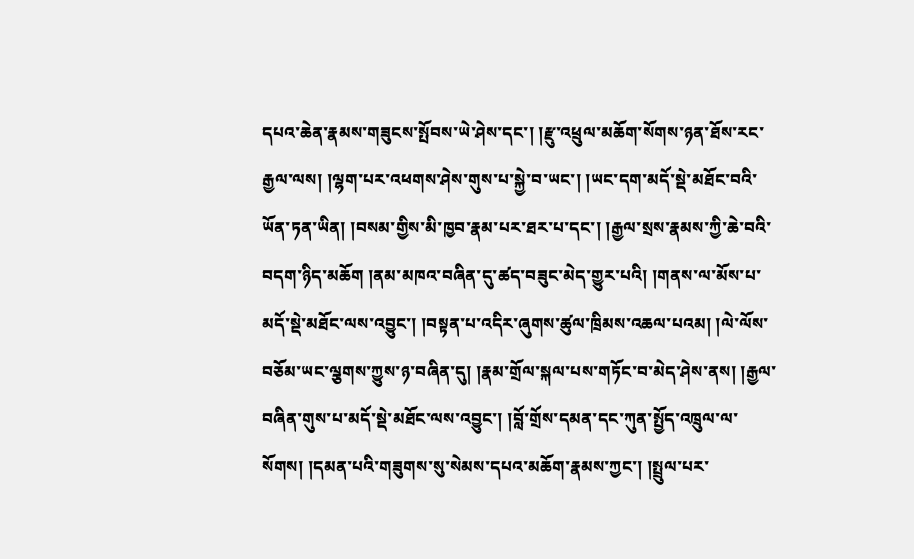དཔའ་ཆེན་རྣམས་གཟུངས་སྤོབས་ཡེ་ཤེས་དང་། །རྫུ་འཕྲུལ་མཆོག་སོགས་ཉན་ཐོས་རང་རྒྱལ་ལས། །ལྷག་པར་འཕགས་ཤེས་གུས་པ་སྐྱེ་བ་ཡང་། །ཡང་དག་མདོ་སྡེ་མཐོང་བའི་ཡོན་ཏན་ཡིན། །བསམ་གྱིས་མི་ཁྱབ་རྣམ་པར་ཐར་པ་དང་། །རྒྱལ་སྲས་རྣམས་ཀྱི་ཆེ་བའི་བདག་ཉིད་མཆོག །ནམ་མཁའ་བཞིན་དུ་ཚད་བཟུང་མེད་གྱུར་པའི། །གནས་ལ་མོས་པ་མདོ་སྡེ་མཐོང་ལས་འབྱུང་། །བསྟན་པ་འདིར་ཞུགས་ཚུལ་ཁྲིམས་འཆལ་པའམ། །ལེ་ལོས་བཅོམ་ཡང་ལྕགས་ཀྱུས་ཉ་བཞིན་དུ། །རྣམ་གྲོལ་སྐལ་པས་གཏོང་བ་མེད་ཤེས་ནས། །རྒྱལ་བཞིན་གུས་པ་མདོ་སྡེ་མཐོང་ལས་འབྱུང་། །བློ་གྲོས་དམན་དང་ཀུན་སྤྱོད་འཁྲུལ་ལ་སོགས། །དམན་པའི་གཟུགས་སུ་སེམས་དཔའ་མཆོག་རྣམས་ཀྱང་། །སྤྲུལ་པར་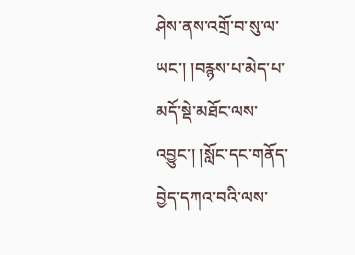ཤེས་ནས་འགྲོ་བ་སུ་ལ་ཡང་། །བརྙས་པ་མེད་པ་མདོ་སྡེ་མཐོང་ལས་འབྱུང་། །སློང་དང་གནོད་བྱེད་དཀའ་བའི་ལས་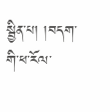སྦྱིན་པ། །བདག་གི་ཕ་རོལ་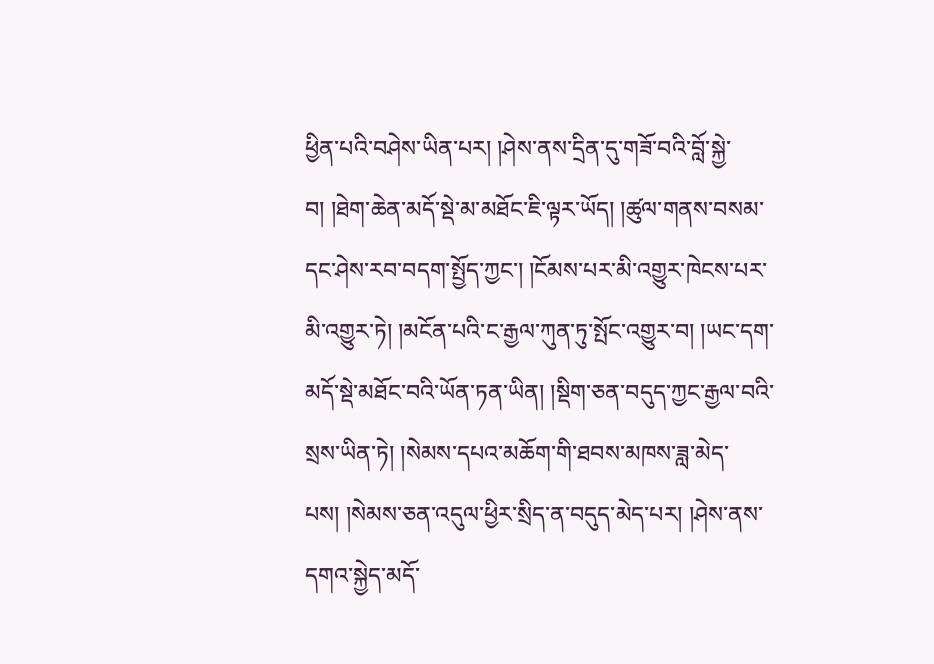ཕྱིན་པའི་བཤེས་ཡིན་པར། །ཤེས་ནས་དྲིན་དུ་གཟོ་བའི་བློ་སྐྱེ་བ། །ཐེག་ཆེན་མདོ་སྡེ་མ་མཐོང་ཇི་ལྟར་ཡོད། །ཚུལ་གནས་བསམ་དང་ཤེས་རབ་བདག་སྤྱོད་ཀྱང་། །ངོམས་པར་མི་འགྱུར་ཁེངས་པར་མི་འགྱུར་ཏེ། །མངོན་པའི་ང་རྒྱལ་ཀུན་ཏུ་སྤོང་འགྱུར་བ། །ཡང་དག་མདོ་སྡེ་མཐོང་བའི་ཡོན་ཏན་ཡིན། །སྡིག་ཅན་བདུད་ཀྱང་རྒྱལ་བའི་སྲས་ཡིན་ཏེ། །སེམས་དཔའ་མཆོག་གི་ཐབས་མཁས་ཟླ་མེད་པས། །སེམས་ཅན་འདུལ་ཕྱིར་སྲིད་ན་བདུད་མེད་པར། །ཤེས་ནས་དགའ་སྐྱེད་མདོ་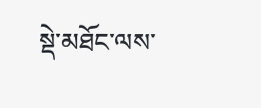སྡེ་མཐོང་ལས་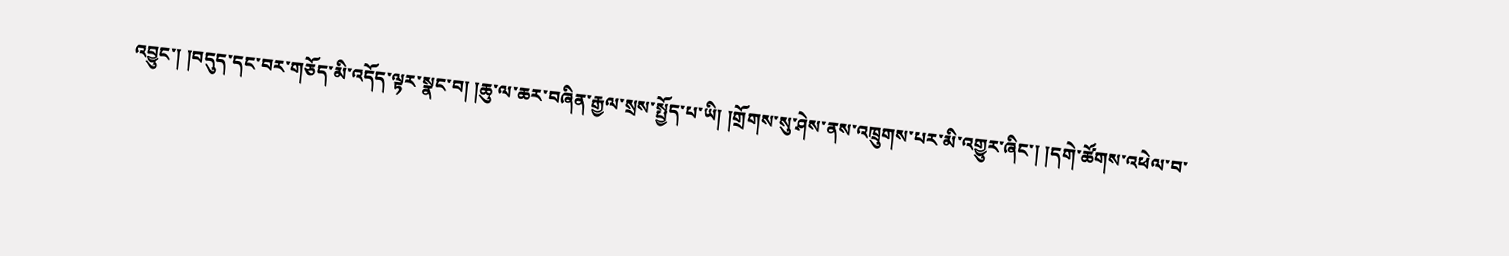འབྱུང་། །བདུད་དང་བར་གཅོད་མི་འདོད་ལྟར་སྣང་བ། །ཆུ་ལ་ཆར་བཞིན་རྒྱལ་སྲས་སྤྱོད་པ་ཡི། །གྲོགས་སུ་ཤེས་ནས་འཁྲུགས་པར་མི་འགྱུར་ཞིང་། །དགེ་ཚོགས་འཕེལ་བ་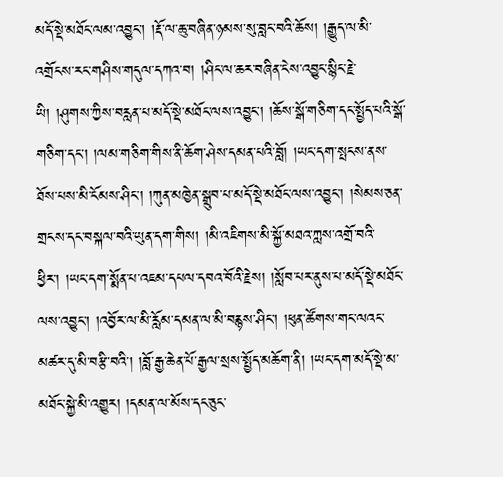མདོ་སྡེ་མཐོང་ལམ་འབྱུང་། །རྡོ་ལ་ཆུ་བཞིན་ཉམས་སུ་བླང་བའི་ཆོས། །རྒྱུད་ལ་མི་འགྲོངས་རང་གཤིས་གདུལ་དཀའ་བ། །ཤིང་ལ་ཆར་བཞིན་ངེས་འབྱུང་སྙིང་རྗེ་ཡི། །ཤུགས་ཀྱིས་བརླན་པ་མདོ་སྡེ་མཐོང་ལས་འབྱུང་། །ཆོས་སྒོ་གཅིག་དང་སྤྱོད་པའི་སྒོ་གཅིག་དང་། །ལམ་གཅིག་གིས་ནི་ཆོག་ཤེས་དམན་པའི་བློ། །ཡང་དག་སྤངས་ནས་ཐོས་པས་མི་ངོམས་ཤིང་། །ཀུན་མཁྱེན་སྒྲུབ་པ་མདོ་སྡེ་མཐོང་ལས་འབྱུང་། །སེམས་ཅན་གྲངས་དང་བསྐལ་བའི་ཡུན་དག་གིས། །མི་འཇིགས་མི་སྐྱོ་མཐའ་ཀླས་འགྲོ་བའི་ཕྱིར་། །ཡང་དག་སྨོན་པ་འཇམ་དཔལ་དབའ་བོའི་རྗེས། །སློབ་པར་ནུས་པ་མདོ་སྡེ་མཐོང་ལས་འབྱུང་། །འབྱོར་ལ་མི་རློམ་དམན་ལ་མི་བརྙས་ཤིང་། །ཕུན་ཚོགས་གང་ལའང་མཚར་དུ་མི་བརྩི་བའི་། །བློ་རྒྱ་ཆེན་པོ་རྒྱལ་སྲས་སྤྱོད་མཆོག་ནི། །ཡང་དག་མདོ་སྡེ་མ་མཐོང་སྐྱེ་མི་འགྱུར། །དམན་ལ་མོས་དང་ཅུང་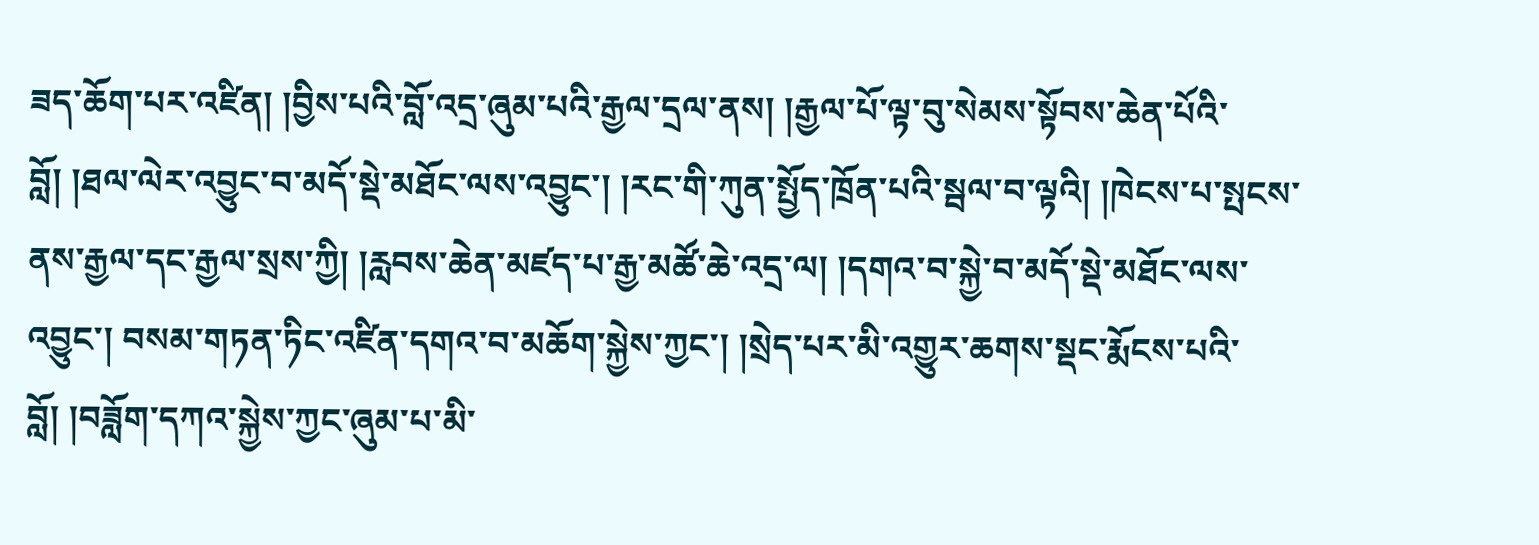ཟད་ཆོག་པར་འཛིན། །བྱིས་པའི་བློ་འདྲ་ཞུམ་པའི་རྒྱལ་དྲལ་ནས། །རྒྱལ་པོ་ལྟ་བུ་སེམས་སྟོབས་ཆེན་པོའི་བློ། །ཐལ་ལེར་འབྱུང་བ་མདོ་སྡེ་མཐོང་ལས་འབྱུང་། །རང་གི་ཀུན་སྤྱོད་ཁྲོན་པའི་སྦལ་བ་ལྟའི། །ཁེངས་པ་སྤངས་ནས་རྒྱལ་དང་རྒྱལ་སྲས་ཀྱི། །རླབས་ཆེན་མཛད་པ་རྒྱ་མཚོ་ཆེ་འདྲ་ལ། །དགའ་བ་སྐྱེ་བ་མདོ་སྡེ་མཐོང་ལས་འབྱུང་། བསམ་གཏན་ཏིང་འཛིན་དགའ་བ་མཆོག་སྐྱེས་ཀྱང་། །སྲེད་པར་མི་འགྱུར་ཆགས་སྡང་རྨོངས་པའི་བློ། །བཟློག་དཀའ་སྐྱེས་ཀྱང་ཞུམ་པ་མི་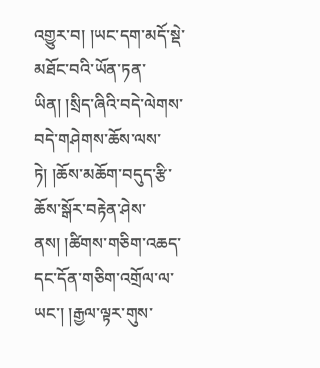འགྱུར་བ། །ཡང་དག་མདོ་སྡེ་མཐོང་བའི་ཡོན་ཏན་ཡིན། །སྲིད་ཞིའི་བདེ་ལེགས་བདེ་གཤེགས་ཆོས་ལས་ཏེ། །ཆོས་མཆོག་བདུད་རྩི་ཆོས་སྒོར་བརྟེན་ཤེས་ནས། །ཚིགས་གཅིག་འཆད་དང་དོན་གཅིག་འགྲོལ་ལ་ཡང་། །རྒྱལ་ལྟར་གུས་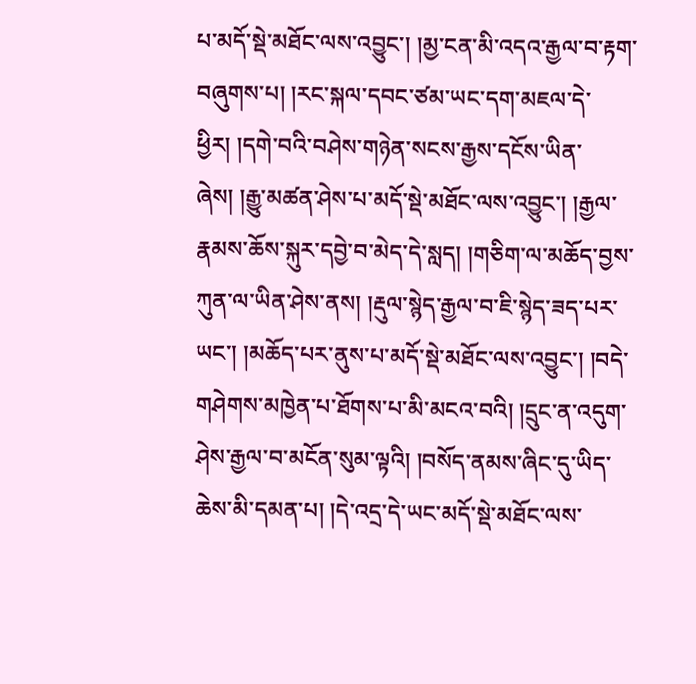པ་མདོ་སྡེ་མཐོང་ལས་འབྱུང་། །མྱ་ངན་མི་འདའ་རྒྱལ་བ་རྟག་བཞུགས་པ། །རང་སྐལ་དབང་ཙམ་ཡང་དག་མཇལ་དེ་ཕྱིར། །དགེ་བའི་བཤེས་གཉེན་སངས་རྒྱས་དངོས་ཡིན་ཞེས། །རྒྱུ་མཚན་ཤེས་པ་མདོ་སྡེ་མཐོང་ལས་འབྱུང་། །རྒྱལ་རྣམས་ཆོས་སྐུར་དབྱེ་བ་མེད་དེ་སླད། །གཅིག་ལ་མཆོད་བྱས་ཀུན་ལ་ཡིན་ཤེས་ནས། །རྡུལ་སྙེད་རྒྱལ་བ་ཇི་སྙེད་ཟད་པར་ཡང་། །མཆོད་པར་ནུས་པ་མདོ་སྡེ་མཐོང་ལས་འབྱུང་། །བདེ་གཤེགས་མཁྱེན་པ་ཐོགས་པ་མི་མངའ་བའི། །དྲུང་ན་འདུག་ཤེས་རྒྱལ་བ་མངོན་སུམ་ལྟའི། །བསོད་ནམས་ཞིང་དུ་ཡིད་ཆེས་མི་དམན་པ། །དེ་འདྲ་དེ་ཡང་མདོ་སྡེ་མཐོང་ལས་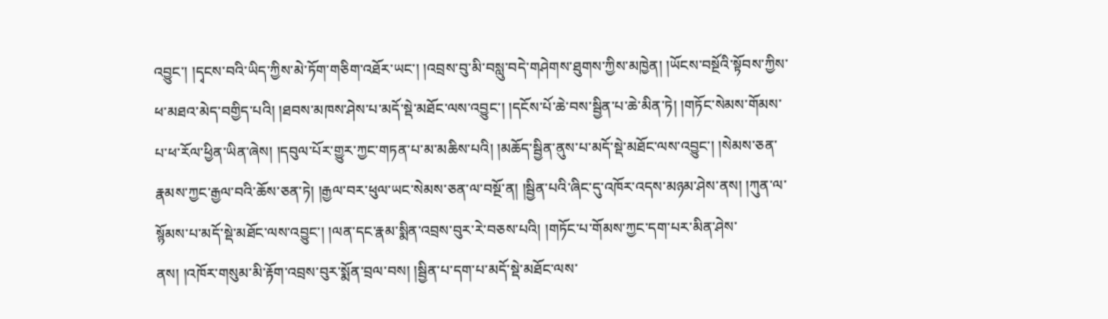འབྱུང་། །དྭངས་བའི་ཡིད་ཀྱིས་མེ་ཏོག་གཅིག་འཐོར་ཡང་། །འབྲས་བུ་མི་བསླུ་བདེ་གཤེགས་ཐུགས་ཀྱིས་མཁྱེན། །ཡོངས་བསྔོའི་སྟོབས་ཀྱིས་ཕ་མཐའ་མེད་བགྱིད་པའི། །ཐབས་མཁས་ཤེས་པ་མདོ་སྡེ་མཐོང་ལས་འབྱུང་། །དངོས་པོ་ཆེ་བས་སྦྱིན་པ་ཆེ་མིན་ཏེ། །གཏོང་སེམས་གོམས་པ་ཕ་རོལ་ཕྱིན་ཡིན་ཞེས། །དབུལ་པོར་གྱུར་ཀྱང་གཏན་པ་མ་མཆིས་པའི། །མཆོད་སྦྱིན་ནུས་པ་མདོ་སྡེ་མཐོང་ལས་འབྱུང་། །སེམས་ཅན་རྣམས་ཀྱང་རྒྱལ་བའི་ཆོས་ཅན་ཏེ། །རྒྱལ་བར་ཕུལ་ཡང་སེམས་ཅན་ལ་བསྔོ་ན། །སྦྱིན་པའི་ཞིང་དུ་འཁོར་འདས་མཉམ་ཤེས་ནས། །ཀུན་ལ་སྙོམས་པ་མདོ་སྡེ་མཐོང་ལས་འབྱུང་། །ལན་དང་རྣམ་སྨིན་འབྲས་བུར་རེ་བཅས་པའི། །གཏོང་པ་གོམས་ཀྱང་དག་པར་མིན་ཤེས་ནས། །འཁོར་གསུམ་མི་རྟོག་འབྲས་བུར་སྨོན་བྲལ་བས། །སྦྱིན་པ་དག་པ་མདོ་སྡེ་མཐོང་ལས་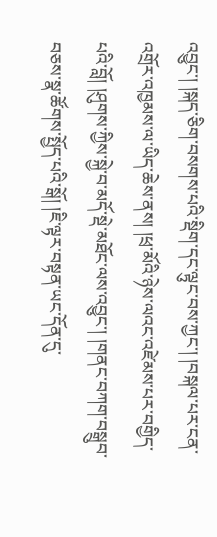འབྱུང་། །སྐད་ཅིག་བསགས་པའི་སྡིག་དང་ལྟུང་བས་ཀྱང་། །བསྐལ་པར་ངན་འགྲོར་འཁྱམས་ལ་ཡིད་ཆེས་ནས། །ཕྲ་མོའི་ཉེས་ལའང་འཛེམས་པར་བགྱིད་པའི་བློ། །ཤུགས་ཀྱིས་སྐྱེ་བ་མདོ་སྡེ་མཐོང་ལས་འབྱུང་། །གནང་བཀག་བསྒྲུབ་བཅས་སྣ་ཚོགས་སྤྱོད་པའི་སྒོ། །ཇི་ལྟར་བསྟན་ཡང་དོན་དུ་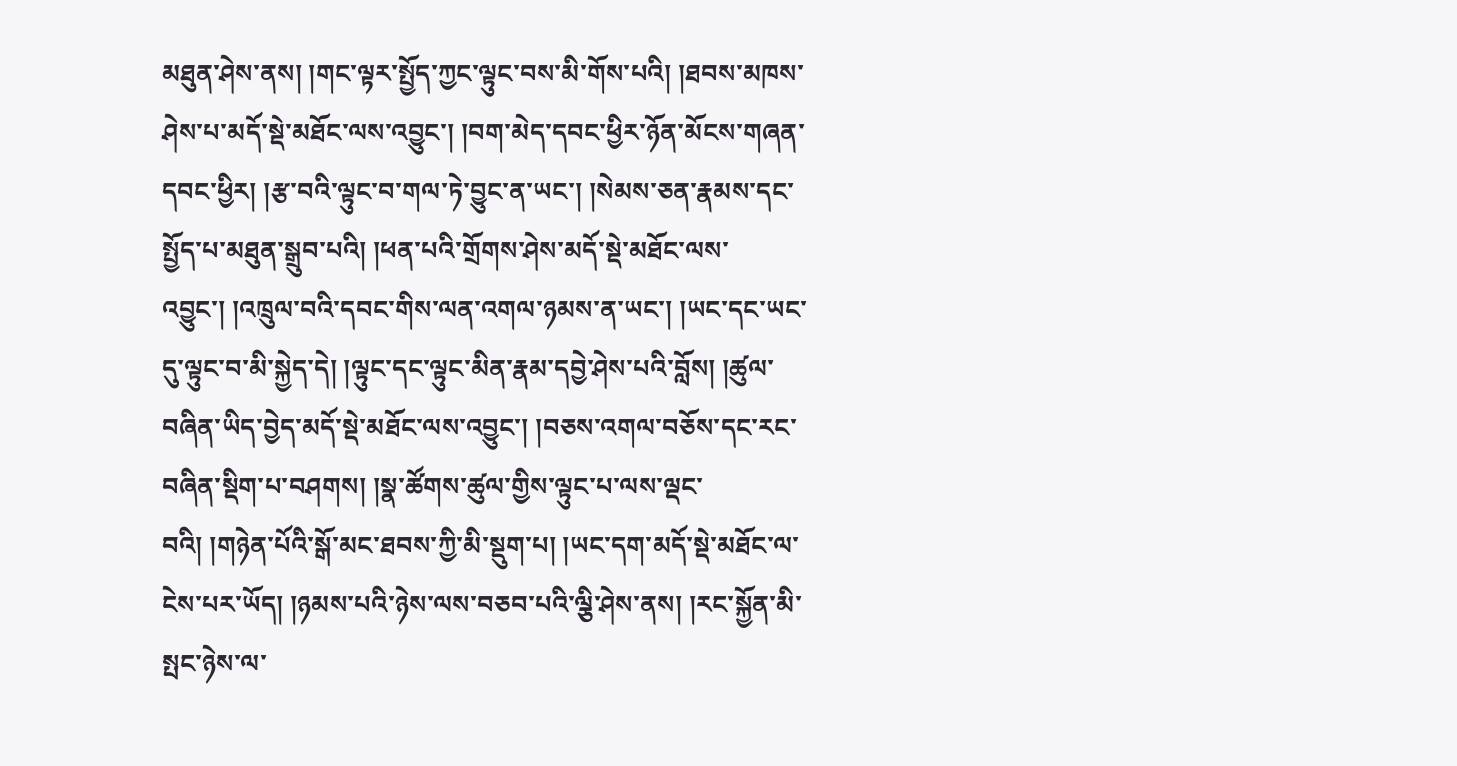མཐུན་ཤེས་ནས། །གང་ལྟར་སྤྱོད་ཀྱང་ལྟུང་བས་མི་གོས་པའི། །ཐབས་མཁས་ཤེས་པ་མདོ་སྡེ་མཐོང་ལས་འབྱུང་། །བག་མེད་དབང་ཕྱིར་ཉོན་མོངས་གཞན་དབང་ཕྱིར། །རྩ་བའི་ལྟུང་བ་གལ་ཏེ་བྱུང་ན་ཡང་། །སེམས་ཅན་རྣམས་དང་སྤྱོད་པ་མཐུན་སྒྲུབ་པའི། །ཕན་པའི་གྲོགས་ཤེས་མདོ་སྡེ་མཐོང་ལས་འབྱུང་། །འཁྲུལ་བའི་དབང་གིས་ལན་འགལ་ཉམས་ན་ཡང་། །ཡང་དང་ཡང་དུ་ལྟུང་བ་མི་སྐྱེད་དེ། །ལྟུང་དང་ལྟུང་མིན་རྣམ་དབྱེ་ཤེས་པའི་བློས། །ཚུལ་བཞིན་ཡིད་བྱེད་མདོ་སྡེ་མཐོང་ལས་འབྱུང་། །བཅས་འགལ་བཅོས་དང་རང་བཞིན་སྡིག་པ་བཤགས། །སྣ་ཚོགས་ཚུལ་གྱིས་ལྟུང་པ་ལས་ལྡང་བའི། །གཉེན་པོའི་སྒོ་མང་ཐབས་ཀྱི་མི་སྡུག་པ། །ཡང་དག་མདོ་སྡེ་མཐོང་ལ་ངེས་པར་ཡོད། །ཉམས་པའི་ཉེས་ལས་བཅབ་པའི་ལྕི་ཤེས་ནས། །རང་སྐྱོན་མི་སྤང་ཉེས་ལ་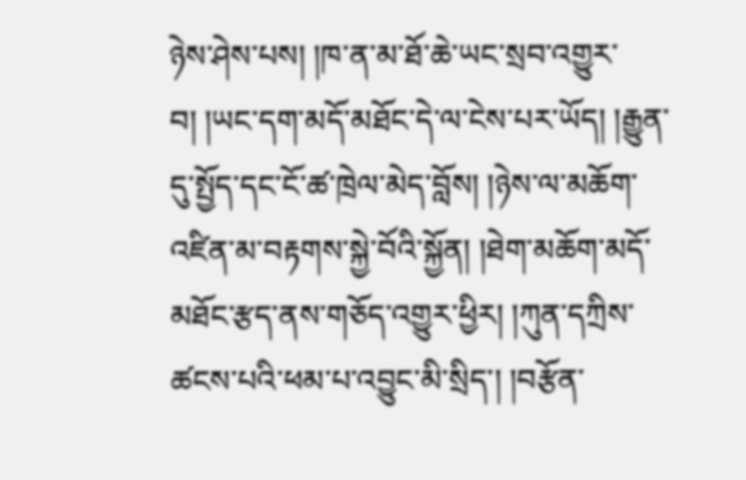ཉེས་ཤེས་པས། །ཁ་ན་མ་ཐོ་ཆེ་ཡང་སྲབ་འགྱུར་བ། །ཡང་དག་མདོ་མཐོང་དེ་ལ་ངེས་པར་ཡོད། །རྒྱུན་དུ་སྤྱོད་དང་ངོ་ཚ་ཁྲེལ་མེད་བློས། །ཉེས་ལ་མཆོག་འཛིན་མ་བརྟགས་སྐྱེ་བོའི་སྐྱོན། །ཐེག་མཆོག་མདོ་མཐོང་རྩད་ནས་གཅོད་འགྱུར་ཕྱིར། །ཀུན་དཀྲིས་ཚངས་པའི་ཕམ་པ་འབྱུང་མི་སྲིད་། །བརྩོན་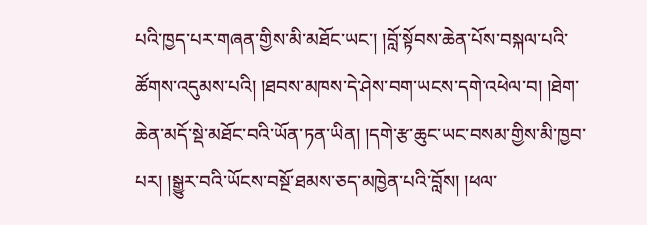པའི་ཁྱད་པར་གཞན་གྱིས་མི་མཐོང་ཡང་། །བློ་སྟོབས་ཆེན་པོས་བསྐལ་པའི་ཚོགས་འདུམས་པའི། །ཐབས་མཁས་དེ་ཤེས་བག་ཡངས་དགེ་འཕེལ་བ། །ཐེག་ཆེན་མདོ་སྡེ་མཐོང་བའི་ཡོན་ཏན་ཡིན། །དགེ་རྩ་ཆུང་ཡང་བསམ་གྱིས་མི་ཁྱབ་པར། །སྒྱུར་བའི་ཡོངས་བསྔོ་ཐམས་ཅད་མཁྱེན་པའི་བློས། །ཕལ་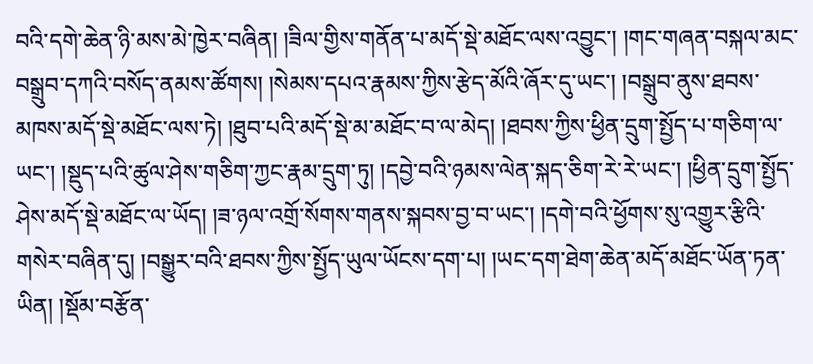བའི་དགེ་ཆེན་ཉི་མས་མེ་ཁྱེར་བཞིན། །ཟིལ་གྱིས་གནོན་པ་མདོ་སྡེ་མཐོང་ལས་འབྱུང་། །གང་གཞན་བསྐལ་མང་བསྒྲུབ་དཀའི་བསོད་ནམས་ཚོགས། །སེམས་དཔའ་རྣམས་ཀྱིས་རྩེད་མོའི་ཞོར་དུ་ཡང་། །བསྒྲུབ་ནུས་ཐབས་མཁས་མདོ་སྡེ་མཐོང་ལས་ཏེ། །ཐུབ་པའི་མདོ་སྡེ་མ་མཐོང་བ་ལ་མེད། །ཐབས་ཀྱིས་ཕྱིན་དྲུག་སྤྱོད་པ་གཅིག་ལ་ཡང་། །སྡུད་པའི་ཚུལ་ཤེས་གཅིག་ཀྱང་རྣམ་དྲུག་ཏུ། །དབྱེ་བའི་ཉམས་ལེན་སྐད་ཅིག་རེ་རེ་ཡང་། །ཕྱིན་དྲུག་སྤྱོད་ཤེས་མདོ་སྡེ་མཐོང་ལ་ཡོད། །ཟ་ཉལ་འགྲོ་སོགས་གནས་སྐབས་བྱ་བ་ཡང་། །དགེ་བའི་ཕྱོགས་སུ་འགྱུར་རྩིའི་གསེར་བཞིན་དུ། །བསྒྱུར་བའི་ཐབས་ཀྱིས་སྤྱོད་ཡུལ་ཡོངས་དག་པ། །ཡང་དག་ཐེག་ཆེན་མདོ་མཐོང་ཡོན་ཏན་ཡིན། །སྡོམ་བརྩོན་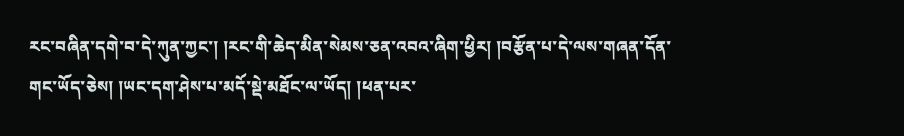རང་བཞིན་དགེ་བ་དེ་ཀུན་ཀྱང་། །རང་གི་ཆེད་མིན་སེམས་ཅན་འབའ་ཞིག་ཕྱིར། །བརྩོན་པ་དེ་ལས་གཞན་དོན་གང་ཡོད་ཅེས། །ཡང་དག་ཤེས་པ་མདོ་སྡེ་མཐོང་ལ་ཡོད། །ཕན་པར་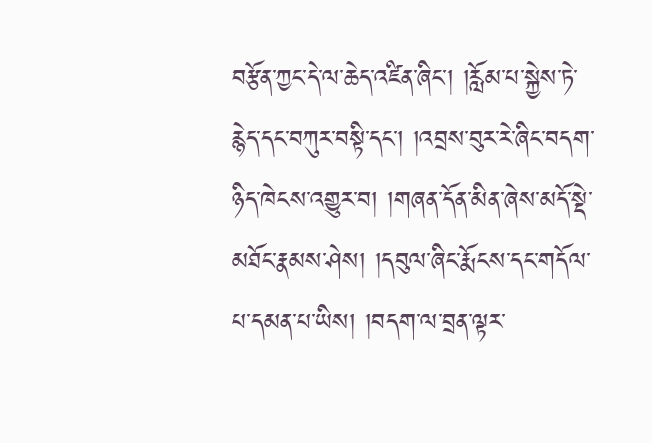བརྩོན་ཀྱང་དེ་ལ་ཆེད་འཛིན་ཞིང་། །རློམ་པ་སྐྱེས་ཏེ་རྙེད་དང་བཀུར་བསྟི་དང་། །འབྲས་བུར་རེ་ཞིང་བདག་ཉིད་ཁེངས་འགྱུར་བ། །གཞན་དོན་མིན་ཞེས་མདོ་སྡེ་མཐོང་རྣམས་ཤེས། །དབུལ་ཞིང་རྨོངས་དང་གདོལ་པ་དམན་པ་ཡིས། །བདག་ལ་བྲན་ལྟར་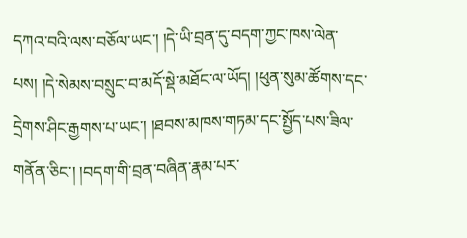དཀའ་བའི་ལས་བཅོལ་ཡང་། །དེ་ཡི་བྲན་དུ་བདག་ཀྱང་ཁས་ལེན་པས། །དེ་སེམས་བསྲུང་བ་མདོ་སྡེ་མཐོང་ལ་ཡོད། །ཕུན་སུམ་ཚོགས་དང་དྲེགས་ཤིང་རྒྱགས་པ་ཡང་། །ཐབས་མཁས་གཏམ་དང་སྤྱོད་པས་ཟིལ་གནོན་ཅིང་། །བདག་གི་བྲན་བཞིན་རྣམ་པར་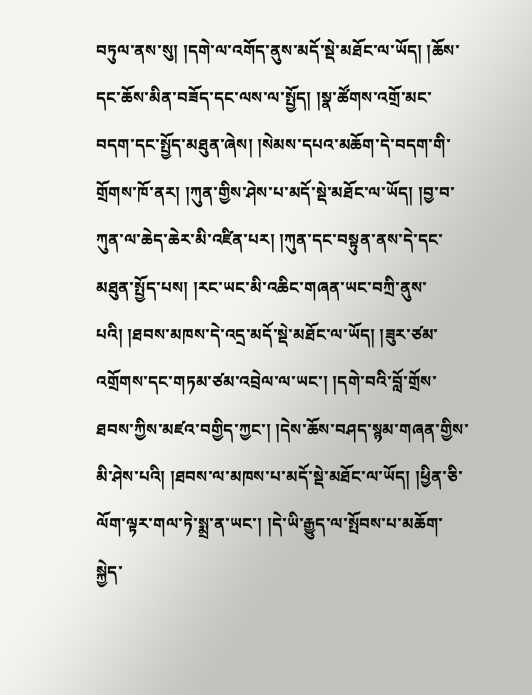བཏུལ་ནས་སུ། །དགེ་ལ་འགོད་ནུས་མདོ་སྡེ་མཐོང་ལ་ཡོད། །ཆོས་དང་ཆོས་མིན་བཟོད་དང་ལས་ལ་སྤྱོད། །སྣ་ཚོགས་འགྲོ་མང་བདག་དང་སྤྱོད་མཐུན་ཞེས། །སེམས་དཔའ་མཆོག་དེ་བདག་གི་གྲོགས་ཁོ་ནར། །ཀུན་གྱིས་ཤེས་པ་མདོ་སྡེ་མཐོང་ལ་ཡོད། །བྱ་བ་ཀུན་ལ་ཆེད་ཆེར་མི་འཛིན་པར། །ཀུན་དང་བསྟུན་ནས་དེ་དང་མཐུན་སྤྱོད་པས། །རང་ཡང་མི་འཆིང་གཞན་ཡང་བཀྲི་ནུས་པའི། །ཐབས་མཁས་དེ་འདྲ་མདོ་སྡེ་མཐོང་ལ་ཡོད། །ཟུར་ཙམ་འགྲོགས་དང་གཏམ་ཙམ་འབྲེལ་ལ་ཡང་། །དགེ་བའི་བློ་གྲོས་ཐབས་ཀྱིས་མཛའ་བགྱིད་ཀྱང་། །དེས་ཆོས་བཤད་སྙམ་གཞན་གྱིས་མི་ཤེས་པའི། །ཐབས་ལ་མཁས་པ་མདོ་སྡེ་མཐོང་ལ་ཡོད། །ཕྱིན་ཅི་ལོག་ལྟར་གལ་ཏེ་སྨྲ་ན་ཡང་། །དེ་ཡི་རྒྱུད་ལ་སྤོབས་པ་མཆོག་སྐྱེད་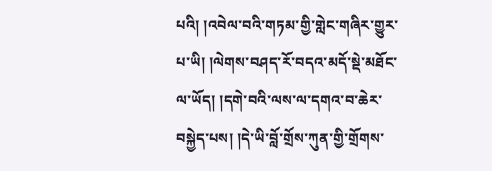པའི། །འབེལ་བའི་གཏམ་གྱི་གླེང་གཞིར་གྱུར་པ་ཡི། །ལེགས་བཤད་རོ་བདའ་མདོ་སྡེ་མཐོང་ལ་ཡོད། །དགེ་བའི་ལས་ལ་དགའ་བ་ཆེར་བསྐྱེད་པས། །དེ་ཡི་བློ་གྲོས་ཀུན་གྱི་གྲོགས་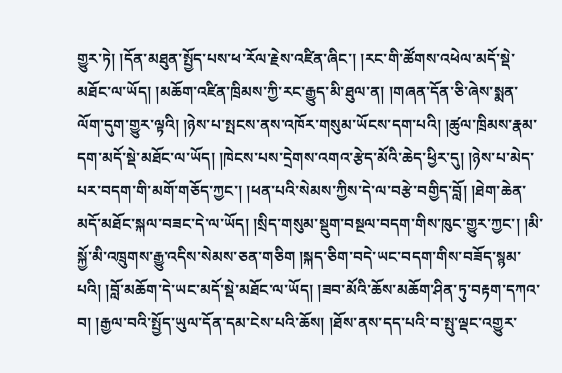གྱུར་ཏེ། །དོན་མཐུན་སྤྱོད་པས་ཕ་རོལ་རྗེས་འཛིན་ཞིང་། །རང་གི་ཚོགས་འཕེལ་མདོ་སྡེ་མཐོང་ལ་ཡོད། །མཆོག་འཛིན་ཁྲིམས་ཀྱི་རང་རྒྱུད་མི་ཐུལ་ན། །གཞན་དོན་ཅི་ཞེས་སྨན་ལོག་དུག་གྱུར་ལྟའི། །ཉེས་པ་སྤངས་ནས་འཁོར་གསུམ་ཡོངས་དག་པའི། །ཚུལ་ཁྲིམས་རྣམ་དག་མདོ་སྡེ་མཐོང་ལ་ཡོད། །ཁེངས་པས་དྲེགས་འགའ་རྩེད་མོའི་ཆེད་ཕྱིར་དུ། །ཉེས་པ་མེད་པར་བདག་གི་མགོ་གཅོད་ཀྱང་། །ཕན་པའི་སེམས་ཀྱིས་དེ་ལ་བརྩེ་བགྱིད་བློ། །ཐེག་ཆེན་མདོ་མཐོང་སྐལ་བཟང་དེ་ལ་ཡོད། །སྲིད་གསུམ་སྡུག་བསྔལ་བདག་གིས་ཁུང་གྱུར་ཀྱང་། །མི་སྐྱོ་མི་འཁྲུགས་རྒྱུ་འདིས་སེམས་ཅན་གཅིག །སྐད་ཅིག་བདེ་ཡང་བདག་གིས་བཟོད་སྙམ་པའི། །བློ་མཆོག་དེ་ཡང་མདོ་སྡེ་མཐོང་ལ་ཡོད། །ཟབ་མོའི་ཆོས་མཆོག་ཤིན་ཏུ་བརྟག་དཀའ་བ། །རྒྱལ་བའི་སྤྱོད་ཡུལ་དོན་དམ་ངེས་པའི་ཆོས། །ཐོས་ནས་དད་པའི་བ་སྤུ་ལྡང་འགྱུར་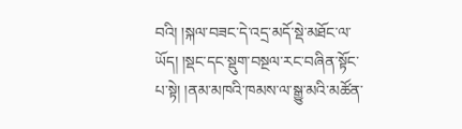བའི། །སྐལ་བཟང་དེ་འདྲ་མདོ་སྡེ་མཐོང་ལ་ཡོད། །སྡང་དང་སྡུག་བསྔལ་རང་བཞིན་སྟོང་པ་སྟེ། །ནམ་མཁའི་ཁམས་ལ་སྒྱུ་མའི་མཚོན་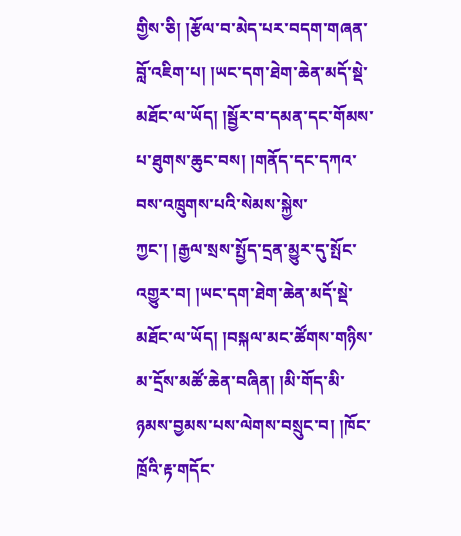གྱིས་ཅི། །རྩོལ་བ་མེད་པར་བདག་གཞན་བློ་འཇིག་པ། །ཡང་དག་ཐེག་ཆེན་མདོ་སྡེ་མཐོང་ལ་ཡོད། །སྦྱོར་བ་དམན་དང་གོམས་པ་ཐུགས་ཆུང་བས། །གནོད་དང་དཀའ་བས་འཁྲུགས་པའི་སེམས་སྐྱེས་ཀྱང་། །རྒྱལ་སྲས་སྤྱོད་དྲན་མྱུར་དུ་སྤོང་འགྱུར་བ། །ཡང་དག་ཐེག་ཆེན་མདོ་སྡེ་མཐོང་ལ་ཡོད། །བསྐལ་མང་ཚོགས་གཉིས་མ་དྲོས་མཚོ་ཆེན་བཞིན། །མི་གོད་མི་ཉམས་བྱམས་པས་ལེགས་བསྲུང་བ། །ཁོང་ཁྲོའི་རྟ་གདོང་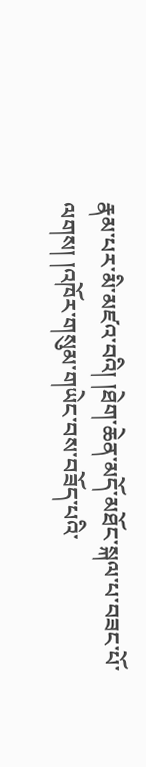རྣམ་པར་མི་མཛའ་བའི། །ཐེག་ཆེན་མདོ་མཐོང་སྐལ་པ་བཟང་པོ་ལགས། །འཁོར་གསུམ་གཡེང་བས་བཟོད་པའི་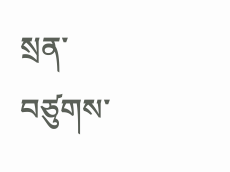སྲན་བཙུགས་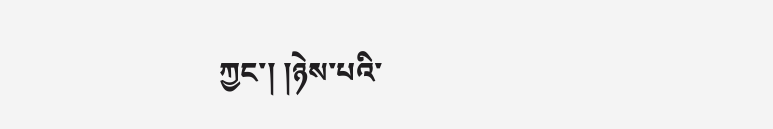ཀྱང་། །ཉེས་པའི་